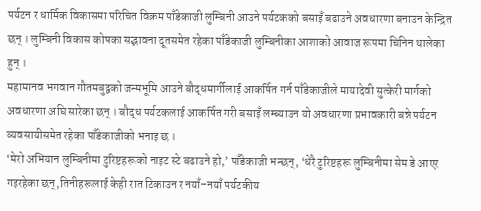पर्यटन र धार्मिक विकासमा परिचित विक्रम पाँडेकाजी लुम्बिनी आउने पर्यटकको बसाइँ बढाउने अवधारणा बनाउन केन्द्रित छन् । लुम्बिनी विकास कोषका सद्भावना दूतसमेत रहेका पाँडेकाजी लुम्बिनीका आशाको आवाज रूपमा चिनिन थालेका हुन् ।
महामानव भगवान गौतमबुद्वको जन्मभूमि आउने बौद्धमार्गीलाई आकर्षित गर्न पाँडेकाजीले मायादेवी सुत्केरी मार्गको अवधारणा अघि सारेका छन् । बौद्ध पर्यटकलाई आकर्षित गरी बसाइँ लम्ब्याउन यो अवधारणा प्रभावकारी बन्ने पर्यटन व्यवसायीसमेत रहेका पाँडेकाजीको भनाइ छ ।
‘मेरो अभियान लुम्बिनीमा टुरिष्टहरूको नाइट स्टे बढाउने हो,’ पाँडेकाजी भन्छन्, ‘धेरै टुरिष्टहरू लुम्बिनीमा सेम डे आएर गइरहेका छन्,तिनीहरूलाई केही रात टिकाउन र नयाँ–नयाँ पर्यटकीय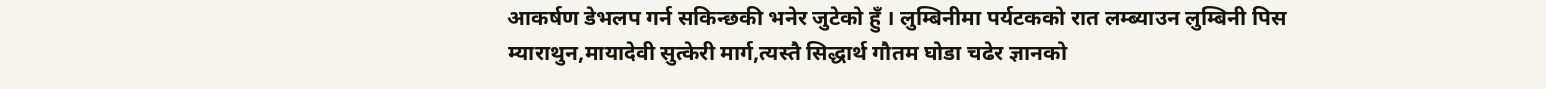आकर्षण डेभलप गर्न सकिन्छकी भनेर जुटेको हुँ । लुम्बिनीमा पर्यटकको रात लम्ब्याउन लुम्बिनी पिस म्याराथुन,मायादेवी सुत्केरी मार्ग,त्यस्तै सिद्धार्थ गौतम घोडा चढेर ज्ञानको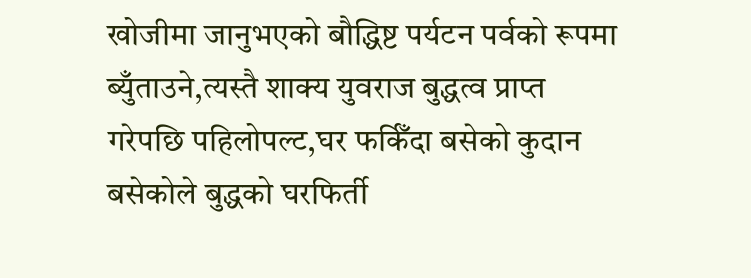खोजीमा जानुभएको बौद्धिष्ट पर्यटन पर्वको रूपमा ब्युँताउने,त्यस्तै शाक्य युवराज बुद्धत्व प्राप्त गरेपछि पहिलोपल्ट,घर फर्किँदा बसेको कुदान बसेकोले बुद्धको घरफिर्ती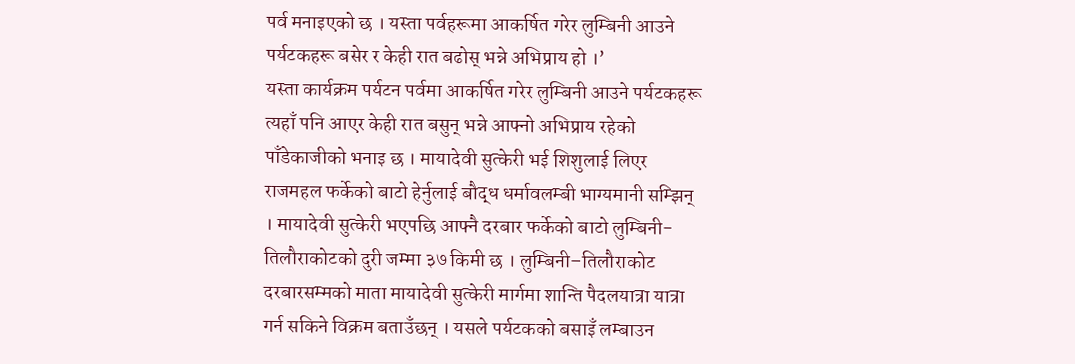पर्व मनाइएको छ । यस्ता पर्वहरूमा आकर्षित गरेर लुम्बिनी आउने पर्यटकहरू बसेर र केही रात बढोस् भन्ने अभिप्राय हो ।’
यस्ता कार्यक्रम पर्यटन पर्वमा आकर्षित गरेर लुम्बिनी आउने पर्यटकहरू त्यहाँ पनि आएर केही रात बसुन् भन्ने आफ्नो अभिप्राय रहेको पाँडेकाजीको भनाइ छ । मायादेवी सुत्केरी भई शिशुलाई लिएर राजमहल फर्केको बाटो हेर्नुलाई बौद्ध धर्मावलम्बी भाग्यमानी सम्झिन् । मायादेवी सुत्केरी भएपछि आफ्नै दरबार फर्केको बाटो लुम्बिनी-तिलौराकोटको दुरी जम्मा ३७ किमी छ । लुम्बिनी–तिलौराकोट दरबारसम्मको माता मायादेवी सुत्केरी मार्गमा शान्ति पैदलयात्रा यात्रा गर्न सकिने विक्रम बताउँछन् । यसले पर्यटकको बसाइँ लम्बाउन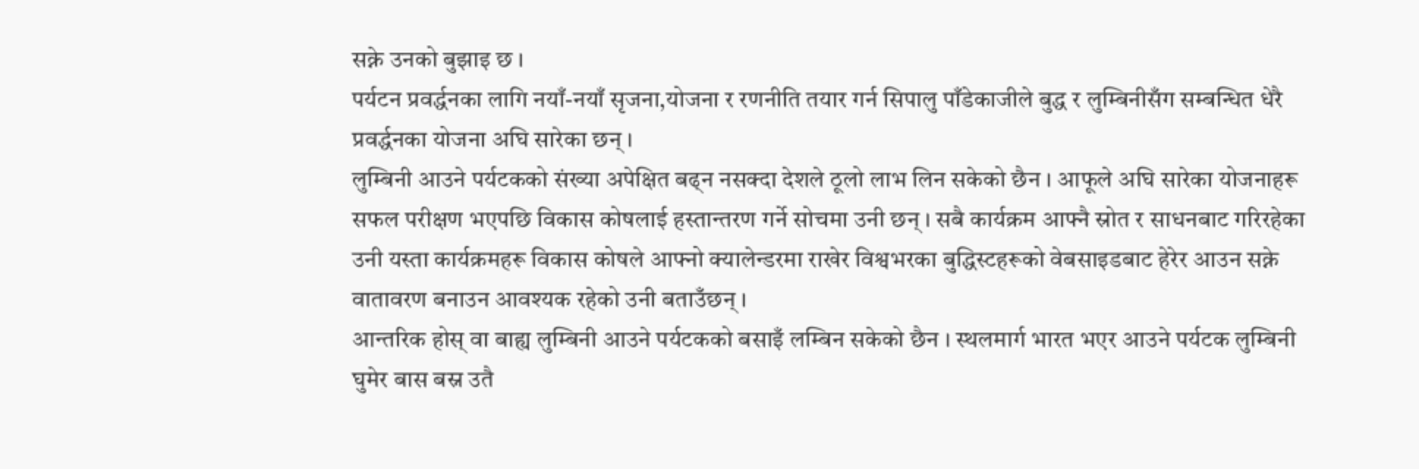सक्ने उनको बुझाइ छ ।
पर्यटन प्रवर्द्धनका लागि नयाँ-नयाँ सृजना,योजना र रणनीति तयार गर्न सिपालु पाँडेकाजीले बुद्ध र लुम्बिनीसँग सम्बन्धित धेरै प्रवर्द्धनका योजना अघि सारेका छन् ।
लुम्बिनी आउने पर्यटकको संख्या अपेक्षित बढ्न नसक्दा देशले ठूलो लाभ लिन सकेको छैन । आफूले अघि सारेका योजनाहरू सफल परीक्षण भएपछि विकास कोषलाई हस्तान्तरण गर्ने सोचमा उनी छन् । सबै कार्यक्रम आफ्नै स्रोत र साधनबाट गरिरहेका उनी यस्ता कार्यक्रमहरू विकास कोषले आफ्नो क्यालेन्डरमा राखेर विश्वभरका बुद्धिस्टहरूको वेबसाइडबाट हेरेर आउन सक्ने वातावरण बनाउन आवश्यक रहेको उनी बताउँछन् ।
आन्तरिक होस् वा बाह्य लुम्बिनी आउने पर्यटकको बसाइँ लम्बिन सकेको छैन । स्थलमार्ग भारत भएर आउने पर्यटक लुम्बिनी घुमेर बास बस्न उतै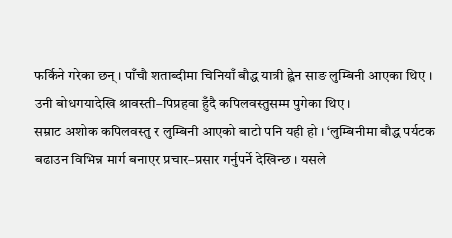फर्किने गरेका छन् । पाँचौ शताब्दीमा चिनियाँ बौद्ध यात्री ह्वेन साङ लुम्बिनी आएका थिए । उनी बोधगयादेखि श्रावस्ती–पिप्रहवा हुँदै कपिलवस्तुसम्म पुगेका थिए ।
सम्राट अशोक कपिलवस्तु र लुम्बिनी आएको बाटो पनि यही हो । ‘लुम्बिनीमा बौद्ध पर्यटक बढाउन विभिन्न मार्ग बनाएर प्रचार–प्रसार गर्नुपर्ने देखिन्छ । यसले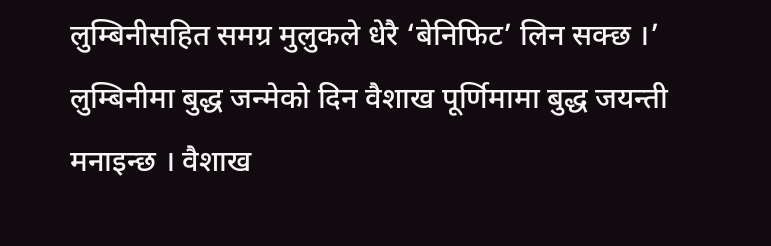लुम्बिनीसहित समग्र मुलुकले धेरै ‘बेनिफिट’ लिन सक्छ ।’
लुम्बिनीमा बुद्ध जन्मेको दिन वैशाख पूर्णिमामा बुद्ध जयन्ती मनाइन्छ । वैशाख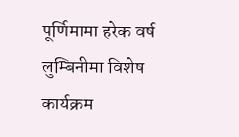पूर्णिमामा हरेक वर्ष लुम्बिनीमा विशेष कार्यक्रम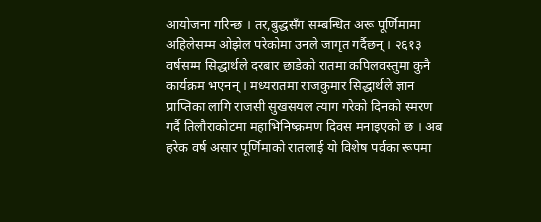आयोजना गरिन्छ । तर,बुद्धसँग सम्बन्धित अरू पूर्णिमामा अहिलेसम्म ओझेल परेकोमा उनले जागृत गर्दैछन् । २६१३ वर्षसम्म सिद्धार्थले दरबार छाडेको रातमा कपिलवस्तुमा कुनै कार्यक्रम भएनन् । मध्यरातमा राजकुमार सिद्धार्थले ज्ञान प्राप्तिका लागि राजसी सुखसयल त्याग गरेको दिनको स्मरण गर्दै तिलौराकोटमा महाभिनिष्क्रमण दिवस मनाइएको छ । अब हरेक वर्ष असार पूर्णिमाको रातलाई यो विशेष पर्वका रूपमा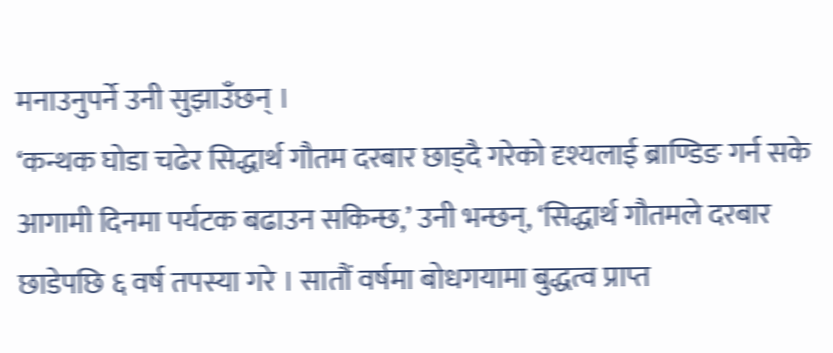मनाउनुपर्ने उनी सुझाउँछन् ।
‘कन्थक घोडा चढेर सिद्धार्थ गौतम दरबार छाड्दै गरेको दृश्यलाई ब्राण्डिङ गर्न सके आगामी दिनमा पर्यटक बढाउन सकिन्छ,’ उनी भन्छन्, ‘सिद्धार्थ गौतमले दरबार छाडेपछि ६ वर्ष तपस्या गरे । सातौं वर्षमा बोधगयामा बुद्धत्व प्राप्त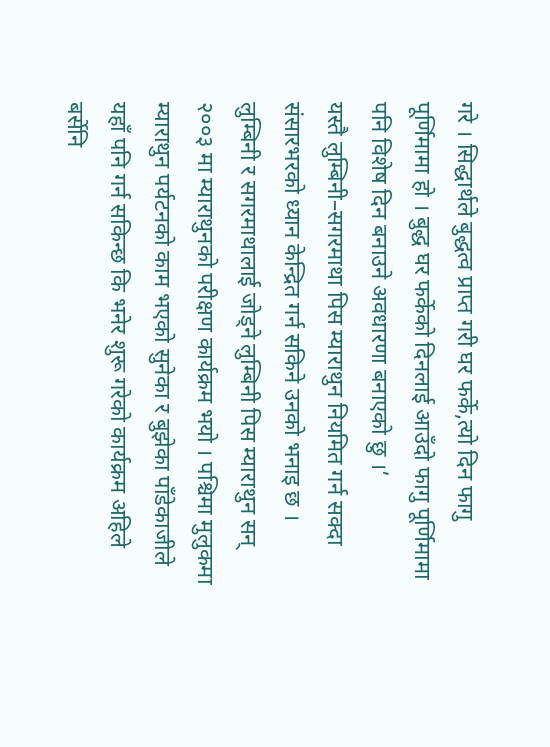गरे । सिद्धार्थले बुद्धत्व प्राप्त गरी घर फर्के,त्यो दिन फागु पूर्णिमामा हो । बुद्ध घर फर्केको दिनलाई आउँदो फागु पूर्णिमामा पनि विशेष दिन बनाउने अवधारणा बनाएको छु ।’
यस्तै लुम्बिनी–सगरमाथा पिस म्याराथुन नियमित गर्न सक्दा संसारभरको ध्यान केन्द्रित गर्न सकिने उनको भनाइ छ ।
लुम्बिनी र सगरमाथालाई जोड्ने लुम्बिनी पिस म्याराथुन सन् २००३ मा म्याराथुनको परीक्षण कार्यक्रम भयो । पश्चिमा मुलुकमा म्याराथुन पर्यटनको काम भएको सुनेका र बुझेका पाँडेकाजीले यहाँ पनि गर्न सकिन्छ कि भनेर शुरू गरेको कार्यक्रम अहिले बर्सेनि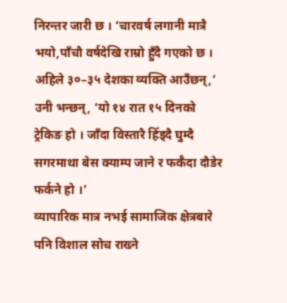निरन्तर जारी छ । ‘चारवर्ष लगानी मात्रै भयो,पाँचौ वर्षदेखि राम्रो हुँदै गएको छ । अहिले ३०–३५ देशका व्यक्ति आउँछन्,’ उनी भन्छन्, ‘यो १४ रात १५ दिनको ट्रेकिङ हो । जाँदा विस्तारै हिँड्दै घुम्दै सगरमाथा बेस क्याम्प जाने र फर्कँदा दौडेर फर्कने हो ।’
व्यापारिक मात्र नभई सामाजिक क्षेत्रबारे पनि विशाल सोच राख्ने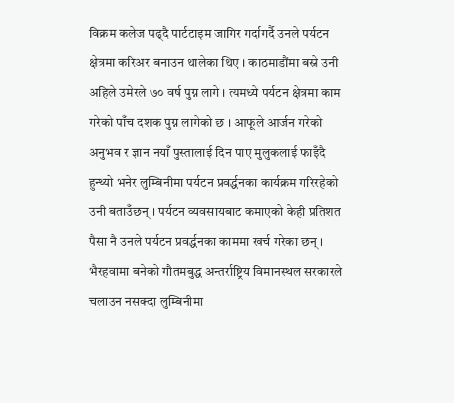विक्रम कलेज पढ्दै पार्टटाइम जागिर गर्दागर्दै उनले पर्यटन क्षेत्रमा करिअर बनाउन थालेका थिए । काठमाडौंमा बस्ने उनी अहिले उमेरले ७० वर्ष पुग्न लागे । त्यमध्ये पर्यटन क्षेत्रमा काम गरेको पाँच दशक पुग्न लागेको छ । आफूले आर्जन गरेको अनुभव र ज्ञान नयाँ पुस्तालाई दिन पाए मुलुकलाई फाइँदै हुन्थ्यो भनेर लुम्बिनीमा पर्यटन प्रवर्द्धनका कार्यक्रम गरिरहेको उनी बताउँछन् । पर्यटन व्यवसायबाट कमाएको केही प्रतिशत पैसा नै उनले पर्यटन प्रवर्द्धनका काममा खर्च गरेका छन् ।
भैरहवामा बनेको गौतमबुद्ध अन्तर्राष्ट्रिय विमानस्थल सरकारले चलाउन नसक्दा लुम्बिनीमा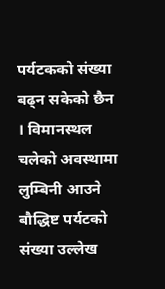पर्यटकको संख्या बढ्न सकेको छैन । विमानस्थल चलेको अवस्थामा लुम्बिनी आउने बौद्धिष्ट पर्यटको संख्या उल्लेख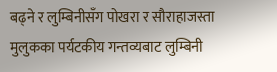बढ्ने र लुम्बिनीसँग पोखरा र सौराहाजस्ता मुलुकका पर्यटकीय गन्तव्यबाट लुम्बिनी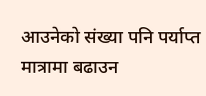आउनेको संख्या पनि पर्याप्त मात्रामा बढाउन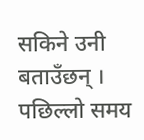सकिने उनी बताउँछन् । पछिल्लो समय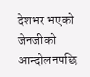देशभर भएको जेनजीको आन्दोलनपछि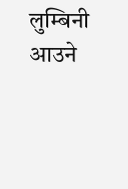लुम्बिनी आउने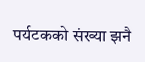पर्यटकको संख्या झनै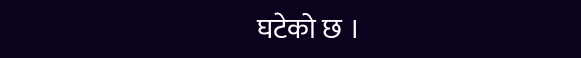घटेको छ ।